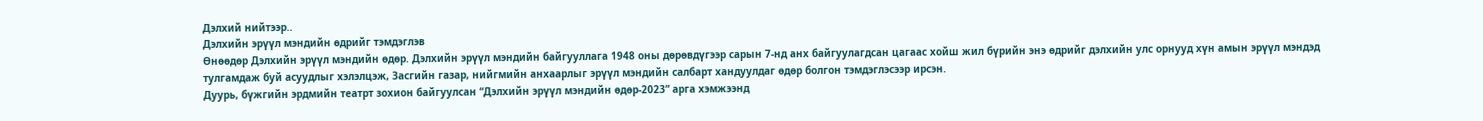Дэлхий нийтээр..
Дэлхийн эрүүл мэндийн өдрийг тэмдэглэв
Өнөөдөр Дэлхийн эрүүл мэндийн өдөр. Дэлхийн эрүүл мэндийн байгууллага 1948 оны дөрөвдүгээр сарын 7-нд анх байгуулагдсан цагаас хойш жил бүрийн энэ өдрийг дэлхийн улс орнууд хүн амын эрүүл мэндэд тулгамдаж буй асуудлыг хэлэлцэж, Засгийн газар, нийгмийн анхаарлыг эрүүл мэндийн салбарт хандуулдаг өдөр болгон тэмдэглэсээр ирсэн.
Дуурь, бүжгийн эрдмийн театрт зохион байгуулсан “Дэлхийн эрүүл мэндийн өдөр-2023” арга хэмжээнд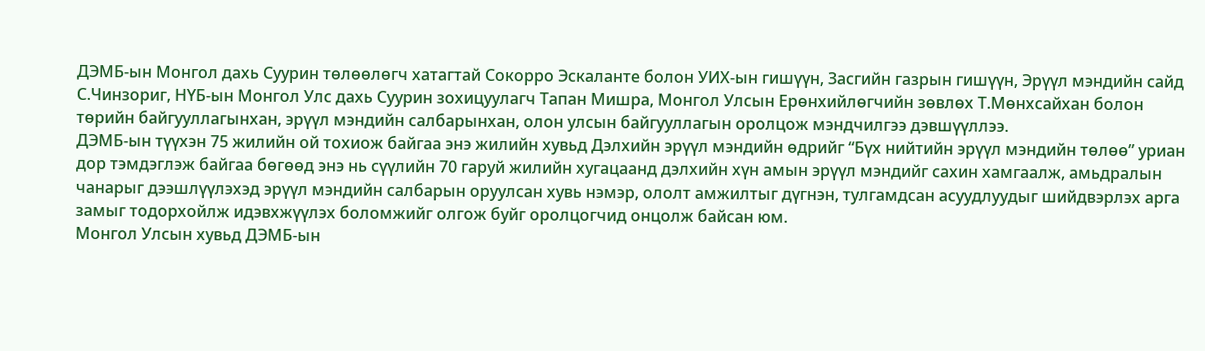ДЭМБ-ын Монгол дахь Суурин төлөөлөгч хатагтай Сокорро Эскаланте болон УИХ-ын гишүүн, Засгийн газрын гишүүн, Эрүүл мэндийн сайд С.Чинзориг, НҮБ-ын Монгол Улс дахь Суурин зохицуулагч Тапан Мишра, Монгол Улсын Ерөнхийлөгчийн зөвлөх Т.Мөнхсайхан болон төрийн байгууллагынхан, эрүүл мэндийн салбарынхан, олон улсын байгууллагын оролцож мэндчилгээ дэвшүүллээ.
ДЭМБ-ын түүхэн 75 жилийн ой тохиож байгаа энэ жилийн хувьд Дэлхийн эрүүл мэндийн өдрийг “Бүх нийтийн эрүүл мэндийн төлөө” уриан дор тэмдэглэж байгаа бөгөөд энэ нь сүүлийн 70 гаруй жилийн хугацаанд дэлхийн хүн амын эрүүл мэндийг сахин хамгаалж, амьдралын чанарыг дээшлүүлэхэд эрүүл мэндийн салбарын оруулсан хувь нэмэр, ололт амжилтыг дүгнэн, тулгамдсан асуудлуудыг шийдвэрлэх арга замыг тодорхойлж идэвхжүүлэх боломжийг олгож буйг оролцогчид онцолж байсан юм.
Монгол Улсын хувьд ДЭМБ-ын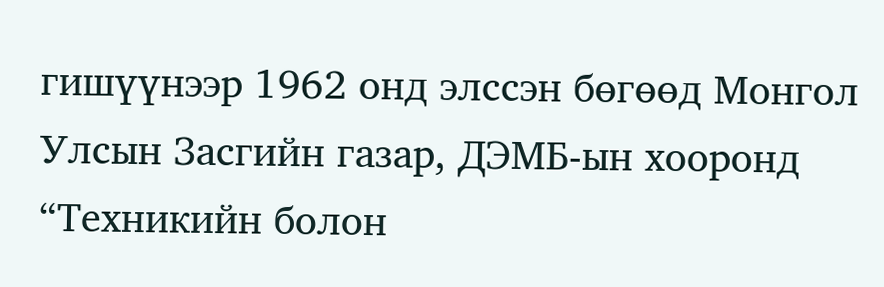гишүүнээр 1962 онд элссэн бөгөөд Монгол Улсын Засгийн газар, ДЭМБ-ын хооронд “Техникийн болон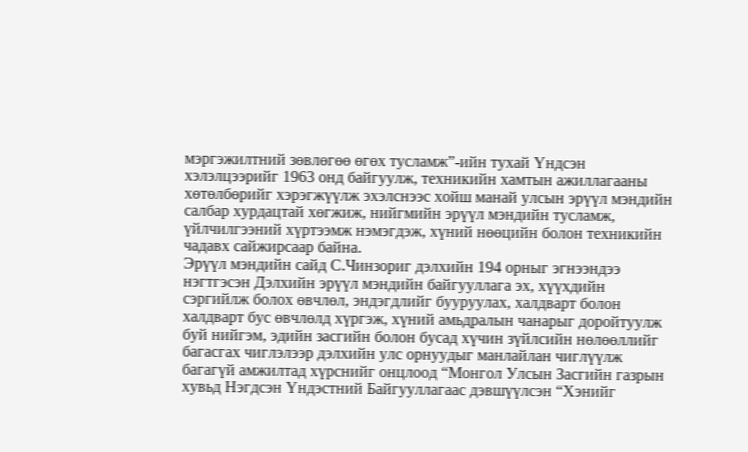мэргэжилтний зөвлөгөө өгөх тусламж”-ийн тухай Үндсэн хэлэлцээрийг 1963 онд байгуулж, техникийн хамтын ажиллагааны хөтөлбөрийг хэрэгжүүлж эхэлснээс хойш манай улсын эрүүл мэндийн салбар хурдацтай хөгжиж, нийгмийн эрүүл мэндийн тусламж, үйлчилгээний хүртээмж нэмэгдэж, хүний нөөцийн болон техникийн чадавх сайжирсаар байна.
Эрүүл мэндийн сайд С.Чинзориг дэлхийн 194 орныг эгнээндээ нэгтгэсэн Дэлхийн эрүүл мэндийн байгууллага эх, хүүхдийн сэргийлж болох өвчлөл, эндэгдлийг бууруулах, халдварт болон халдварт бус өвчлөлд хүргэж, хүний амьдралын чанарыг доройтуулж буй нийгэм, эдийн засгийн болон бусад хүчин зүйлсийн нөлөөллийг багасгах чиглэлээр дэлхийн улс орнуудыг манлайлан чиглүүлж багагүй амжилтад хүрснийг онцлоод “Монгол Улсын Засгийн газрын хувьд Нэгдсэн Үндэстний Байгууллагаас дэвшүүлсэн “Хэнийг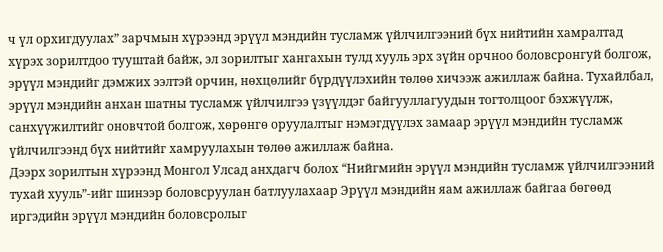ч үл орхигдуулах” зарчмын хүрээнд эрүүл мэндийн тусламж үйлчилгээний бүх нийтийн хамралтад хүрэх зорилтдоо тууштай байж, эл зорилтыг хангахын тулд хууль эрх зүйн орчноо боловсронгуй болгож, эрүүл мэндийг дэмжих ээлтэй орчин, нөхцөлийг бүрдүүлэхийн төлөө хичээж ажиллаж байна. Тухайлбал, эрүүл мэндийн анхан шатны тусламж үйлчилгээ үзүүлдэг байгууллагуудын тогтолцоог бэхжүүлж, санхүүжилтийг оновчтой болгож, хөрөнгө оруулалтыг нэмэгдүүлэх замаар эрүүл мэндийн тусламж үйлчилгээнд бүх нийтийг хамруулахын төлөө ажиллаж байна.
Дээрх зорилтын хүрээнд Монгол Улсад анхдагч болох “Нийгмийн эрүүл мэндийн тусламж үйлчилгээний тухай хууль”-ийг шинээр боловсруулан батлуулахаар Эрүүл мэндийн яам ажиллаж байгаа бөгөөд иргэдийн эрүүл мэндийн боловсролыг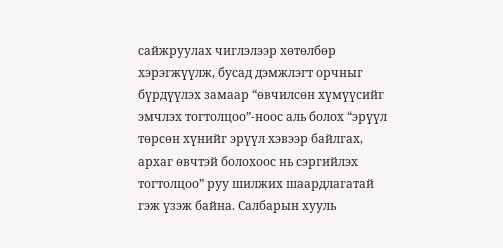сайжруулах чиглэлээр хөтөлбөр хэрэгжүүлж, бусад дэмжлэгт орчныг бүрдүүлэх замаар “өвчилсөн хүмүүсийг эмчлэх тогтолцоо”-ноос аль болох “эрүүл төрсөн хүнийг эрүүл хэвээр байлгах, архаг өвчтэй болохоос нь сэргийлэх тогтолцоо” руу шилжих шаардлагатай гэж үзэж байна. Салбарын хууль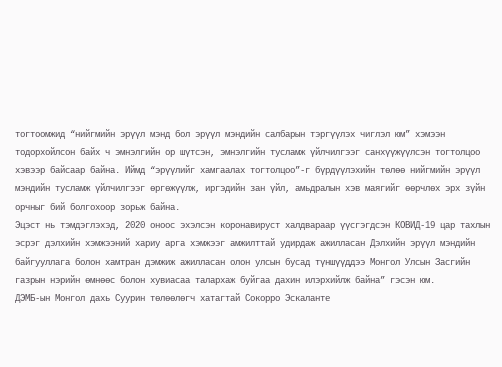тогтоомжид “нийгмийн эрүүл мэнд бол эрүүл мэндийн салбарын тэргүүлэх чиглэл юм” хэмээн тодорхойлсон байх ч эмнэлгийн ор шүтсэн, эмнэлгийн тусламж үйлчилгээг санхүүжүүлсэн тогтолцоо хэвээр байсаар байна. Иймд “эрүүлийг хамгаалах тогтолцоо”-г бүрдүүлэхийн төлөө нийгмийн эрүүл мэндийн тусламж үйлчилгээг өргөжүүлж, иргэдийн зан үйл, амьдралын хэв маягийг өөрчлөх эрх зүйн орчныг бий болгохоор зорьж байна.
Эцэст нь тэмдэглэхэд, 2020 оноос эхэлсэн коронавируст халдвараар үүсгэгдсэн КОВИД-19 цар тахлын эсрэг дэлхийн хэмжээний хариу арга хэмжээг амжилттай удирдаж ажилласан Дэлхийн эрүүл мэндийн байгууллага болон хамтран дэмжиж ажилласан олон улсын бусад түншүүддээ Монгол Улсын Засгийн газрын нэрийн өмнөөс болон хувиасаа талархаж буйгаа дахин илэрхийлж байна” гэсэн юм.
ДЭМБ-ын Монгол дахь Суурин төлөөлөгч хатагтай Сокорро Эскаланте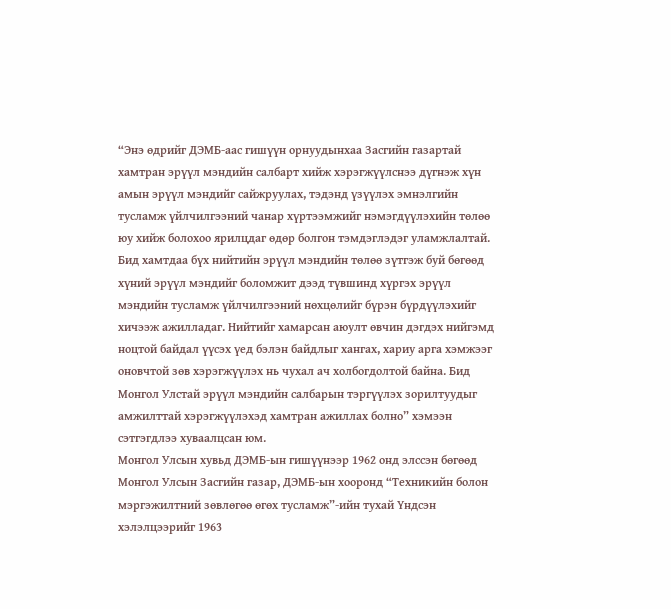“Энэ өдрийг ДЭМБ-аас гишүүн орнуудынхаа Засгийн газартай хамтран эрүүл мэндийн салбарт хийж хэрэгжүүлснээ дүгнэж хүн амын эрүүл мэндийг сайжруулах, тэдэнд үзүүлэх эмнэлгийн тусламж үйлчилгээний чанар хүртээмжийг нэмэгдүүлэхийн төлөө юу хийж болохоо ярилцдаг өдөр болгон тэмдэглэдэг уламжлалтай. Бид хамтдаа бүх нийтийн эрүүл мэндийн төлөө зүтгэж буй бөгөөд хүний эрүүл мэндийг боломжит дээд түвшинд хүргэх эрүүл мэндийн тусламж үйлчилгээний нөхцөлийг бүрэн бүрдүүлэхийг хичээж ажилладаг. Нийтийг хамарсан аюулт өвчин дэгдэх нийгэмд ноцтой байдал үүсэх үед бэлэн байдлыг хангах, хариу арга хэмжээг оновчтой зөв хэрэгжүүлэх нь чухал ач холбогдолтой байна. Бид Монгол Улстай эрүүл мэндийн салбарын тэргүүлэх зорилтуудыг амжилттай хэрэгжүүлэхэд хамтран ажиллах болно” хэмээн сэтгэгдлээ хуваалцсан юм.
Монгол Улсын хувьд ДЭМБ-ын гишүүнээр 1962 онд элссэн бөгөөд Монгол Улсын Засгийн газар, ДЭМБ-ын хооронд “Техникийн болон мэргэжилтний зөвлөгөө өгөх тусламж”-ийн тухай Үндсэн хэлэлцээрийг 1963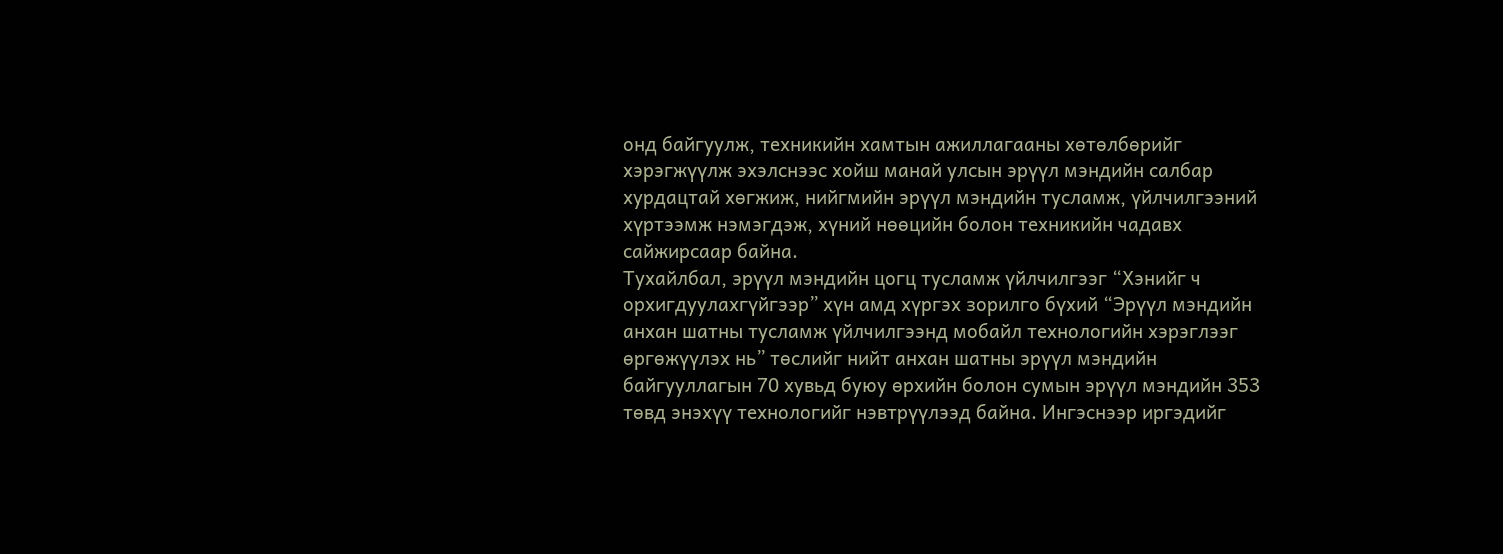онд байгуулж, техникийн хамтын ажиллагааны хөтөлбөрийг хэрэгжүүлж эхэлснээс хойш манай улсын эрүүл мэндийн салбар хурдацтай хөгжиж, нийгмийн эрүүл мэндийн тусламж, үйлчилгээний хүртээмж нэмэгдэж, хүний нөөцийн болон техникийн чадавх сайжирсаар байна.
Тухайлбал, эрүүл мэндийн цогц тусламж үйлчилгээг “Хэнийг ч орхигдуулахгүйгээр” хүн амд хүргэх зорилго бүхий “Эрүүл мэндийн анхан шатны тусламж үйлчилгээнд мобайл технологийн хэрэглээг өргөжүүлэх нь” төслийг нийт анхан шатны эрүүл мэндийн байгууллагын 70 хувьд буюу өрхийн болон сумын эрүүл мэндийн 353 төвд энэхүү технологийг нэвтрүүлээд байна. Ингэснээр иргэдийг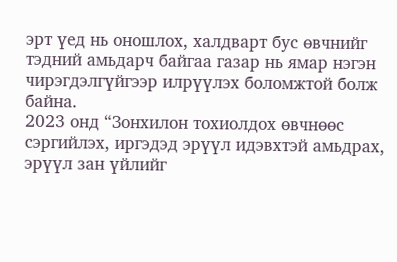эрт үед нь оношлох, халдварт бус өвчнийг тэдний амьдарч байгаа газар нь ямар нэгэн чирэгдэлгүйгээр илрүүлэх боломжтой болж байна.
2023 онд “Зонхилон тохиолдох өвчнөөс сэргийлэх, иргэдэд эрүүл идэвхтэй амьдрах, эрүүл зан үйлийг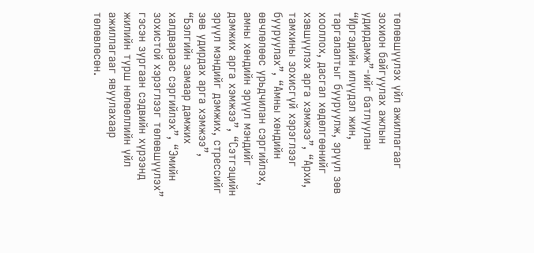төлөвшүүлэх үйл ажиллагааг зохион байгуулах ажлын удирдамж”-ийг батлуулан “Иргэдийн илүүдэл жин, таргалалтыг бууруулж, эрүүл зөв хооллох, дасгал хөдөлгөөнийг хэвшүүлэх арга хэмжээ”, “Архи, тамхины зохисгүй хэрэглээг бууруулах”, “Амны хөндийн өвчлөлөөс урьдчилан сэргийлэх, амны хөндийн эрүүл мэндийг дэмжих арга хэмжээ”, “Сэтгэцийн эрүүл мэндийг дэмжих, стрессийг зөв удирдах арга хэмжээ”, “Бэлгийн замаар дамжих халдвараас сэргийлэх”, “Эмийн зохистой хэрэглээг төлөвшүүлэх” гэсэн зургаан сэдвийн хүрээнд жилийн турш нөлөөллийн үйл ажиллагааг явуулахаар төлөвлөсөн.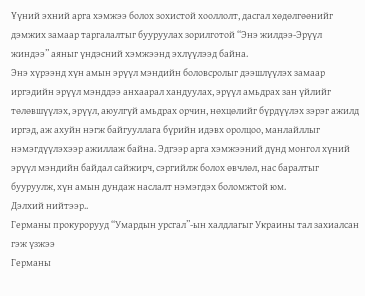Үүний эхний арга хэмжээ болох зохистой хооллолт, дасгал хөдөлгөөнийг дэмжих замаар таргалалтыг бууруулах зорилготой “Энэ жилдээ-Эрүүл жиндээ” аяныг үндэсний хэмжээнд эхлүүлээд байна.
Энэ хүрээнд хүн амын эрүүл мэндийн боловсролыг дээшлүүлэх замаар иргэдийн эрүүл мэнддээ анхаарал хандуулах, эрүүл амьдрах зан үйлийг төлөвшүүлэх, эрүүл, аюулгүй амьдрах орчин, нөхцөлийг бүрдүүлэх зэрэг ажилд иргэд, аж ахуйн нэгж байгууллага бүрийн идэвх оролцоо, манлайллыг нэмэгдүүлэхээр ажиллаж байна. Эдгээр арга хэмжээний дүнд монгол хүний эрүүл мэндийн байдал сайжирч, сэргийлж болох өвчлөл, нас баралтыг бууруулж, хүн амын дундаж наслалт нэмэгдэх боломжтой юм.
Дэлхий нийтээр..
Германы прокурорууд “Умардын урсгал”-ын халдлагыг Украины тал захиалсан гэж үзжээ
Германы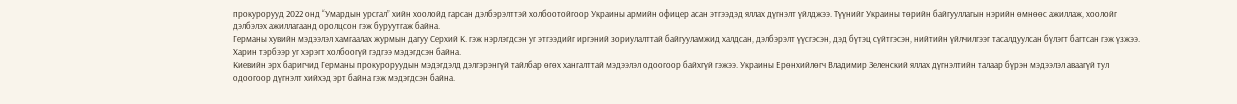прокурорууд 2022 онд “Умардын урсгал” хийн хоолойд гарсан дэлбэрэлттэй холбоотойгоор Украины армийн офицер асан этгээдэд яллах дүгнэлт үйлджээ. Түүнийг Украины төрийн байгууллагын нэрийн өмнөөс ажиллаж, хоолойг дэлбэлэх ажиллагаанд оролцсон гэж буруутгаж байна.
Германы хувийн мэдээлэл хамгаалах журмын дагуу Серхий К. гэж нэрлэгдсэн уг этгээдийг иргэний зориулалттай байгууламжид халдсан, дэлбэрэлт үүсгэсэн, дэд бүтэц сүйтгэсэн, нийтийн үйлчилгээг тасалдуулсан бүлэгт багтсан гэж үзжээ. Харин тэрбээр уг хэрэгт холбоогүй гэдгээ мэдэгдсэн байна.
Киевийн эрх баригчид Германы прокуроруудын мэдэгдэлд дэлгэрэнгүй тайлбар өгөх хангалттай мэдээлэл одоогоор байхгүй гэжээ. Украины Ерөнхийлөгч Владимир Зеленский яллах дүгнэлтийн талаар бүрэн мэдээлэл аваагүй тул одоогоор дүгнэлт хийхэд эрт байна гэж мэдэгдсэн байна.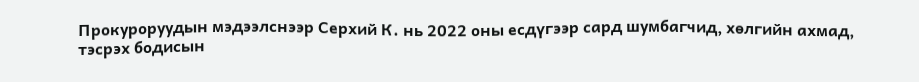Прокуроруудын мэдээлснээр Серхий К. нь 2022 оны есдүгээр сард шумбагчид, хөлгийн ахмад, тэсрэх бодисын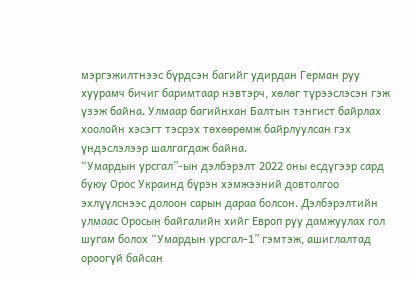мэргэжилтнээс бүрдсэн багийг удирдан Герман руу хуурамч бичиг баримтаар нэвтэрч, хөлөг түрээслэсэн гэж үзэж байна. Улмаар багийнхан Балтын тэнгист байрлах хоолойн хэсэгт тэсрэх төхөөрөмж байрлуулсан гэх үндэслэлээр шалгагдаж байна.
“Умардын урсгал”-ын дэлбэрэлт 2022 оны есдүгээр сард буюу Орос Украинд бүрэн хэмжээний довтолгоо эхлүүлснээс долоон сарын дараа болсон. Дэлбэрэлтийн улмаас Оросын байгалийн хийг Европ руу дамжуулах гол шугам болох “Умардын урсгал-1” гэмтэж, ашиглалтад ороогүй байсан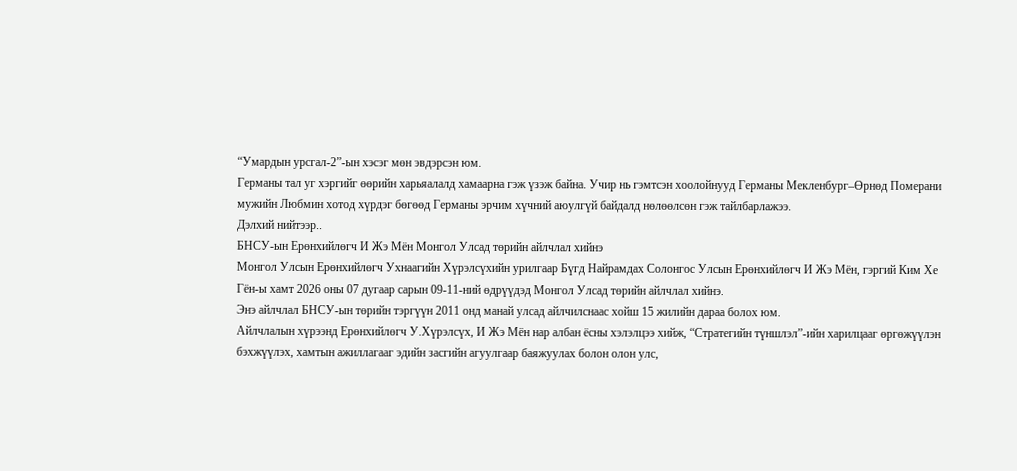“Умардын урсгал-2”-ын хэсэг мөн эвдэрсэн юм.
Германы тал уг хэргийг өөрийн харьяалалд хамаарна гэж үзэж байна. Учир нь гэмтсэн хоолойнууд Германы Мекленбург–Өрнөд Померани мужийн Любмин хотод хүрдэг бөгөөд Германы эрчим хүчний аюулгүй байдалд нөлөөлсөн гэж тайлбарлажээ.
Дэлхий нийтээр..
БНСУ-ын Ерөнхийлөгч И Жэ Мён Монгол Улсад төрийн айлчлал хийнэ
Монгол Улсын Ерөнхийлөгч Ухнаагийн Хүрэлсүхийн урилгаар Бүгд Найрамдах Солонгос Улсын Ерөнхийлөгч И Жэ Мён, гэргий Ким Хе Гён-ы хамт 2026 оны 07 дугаар сарын 09-11-ний өдрүүдэд Монгол Улсад төрийн айлчлал хийнэ.
Энэ айлчлал БНСУ-ын төрийн тэргүүн 2011 онд манай улсад айлчилснаас хойш 15 жилийн дараа болох юм.
Айлчлалын хүрээнд Ерөнхийлөгч У.Хүрэлсүх, И Жэ Мён нар албан ёсны хэлэлцээ хийж, “Стратегийн түншлэл”-ийн харилцааг өргөжүүлэн бэхжүүлэх, хамтын ажиллагааг эдийн засгийн агуулгаар баяжуулах болон олон улс,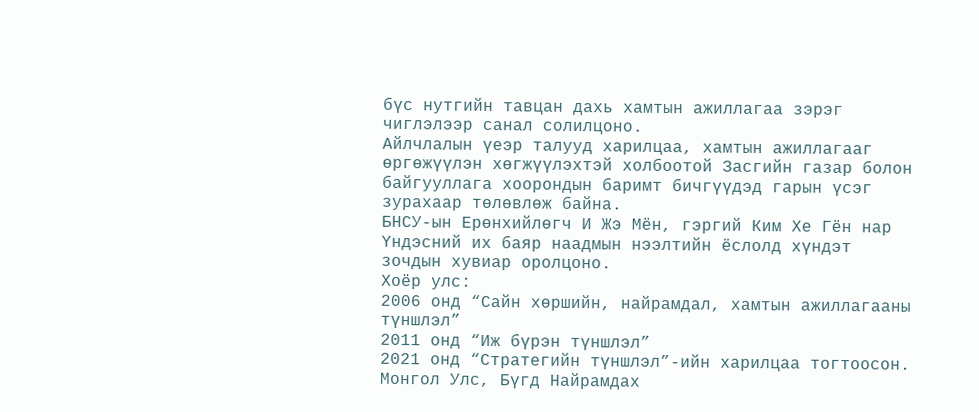бүс нутгийн тавцан дахь хамтын ажиллагаа зэрэг чиглэлээр санал солилцоно.
Айлчлалын үеэр талууд харилцаа, хамтын ажиллагааг өргөжүүлэн хөгжүүлэхтэй холбоотой Засгийн газар болон байгууллага хоорондын баримт бичгүүдэд гарын үсэг зурахаар төлөвлөж байна.
БНСУ-ын Ерөнхийлөгч И Жэ Мён, гэргий Ким Хе Гён нар Үндэсний их баяр наадмын нээлтийн ёслолд хүндэт зочдын хувиар оролцоно.
Хоёр улс:
2006 онд “Сайн хөршийн, найрамдал, хамтын ажиллагааны түншлэл”
2011 онд “Иж бүрэн түншлэл”
2021 онд “Стратегийн түншлэл”-ийн харилцаа тогтоосон.
Монгол Улс, Бүгд Найрамдах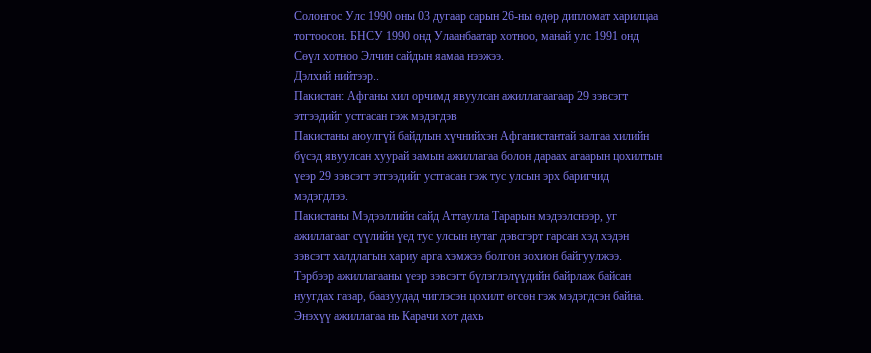Солонгос Улс 1990 оны 03 дугаар сарын 26-ны өдөр дипломат харилцаа тогтоосон. БНСУ 1990 онд Улаанбаатар хотноо, манай улс 1991 онд Сөүл хотноо Элчин сайдын яамаа нээжээ.
Дэлхий нийтээр..
Пакистан: Афганы хил орчимд явуулсан ажиллагаагаар 29 зэвсэгт этгээдийг устгасан гэж мэдэгдэв
Пакистаны аюулгүй байдлын хүчнийхэн Афганистантай залгаа хилийн бүсэд явуулсан хуурай замын ажиллагаа болон дараах агаарын цохилтын үеэр 29 зэвсэгт этгээдийг устгасан гэж тус улсын эрх баригчид мэдэгдлээ.
Пакистаны Мэдээллийн сайд Аттаулла Тарарын мэдээлснээр, уг ажиллагааг сүүлийн үед тус улсын нутаг дэвсгэрт гарсан хэд хэдэн зэвсэгт халдлагын хариу арга хэмжээ болгон зохион байгуулжээ. Тэрбээр ажиллагааны үеэр зэвсэгт бүлэглэлүүдийн байрлаж байсан нуугдах газар, баазуудад чиглэсэн цохилт өгсөн гэж мэдэгдсэн байна.
Энэхүү ажиллагаа нь Карачи хот дахь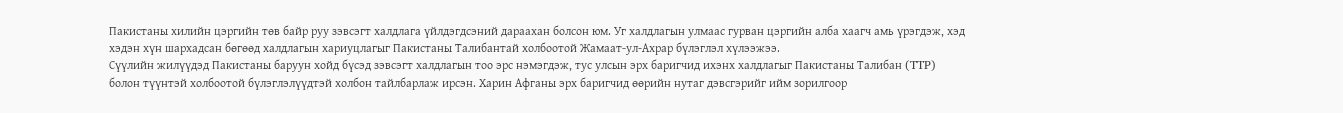Пакистаны хилийн цэргийн төв байр руу зэвсэгт халдлага үйлдэгдсэний дараахан болсон юм. Уг халдлагын улмаас гурван цэргийн алба хаагч амь үрэгдэж, хэд хэдэн хүн шархадсан бөгөөд халдлагын хариуцлагыг Пакистаны Талибантай холбоотой Жамаат-ул-Ахрар бүлэглэл хүлээжээ.
Сүүлийн жилүүдэд Пакистаны баруун хойд бүсэд зэвсэгт халдлагын тоо эрс нэмэгдэж, тус улсын эрх баригчид ихэнх халдлагыг Пакистаны Талибан (TTP) болон түүнтэй холбоотой бүлэглэлүүдтэй холбон тайлбарлаж ирсэн. Харин Афганы эрх баригчид өөрийн нутаг дэвсгэрийг ийм зорилгоор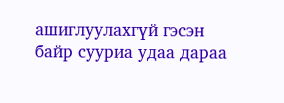ашиглуулахгүй гэсэн байр сууриа удаа дараа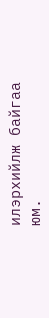илэрхийлж байгаа юм.